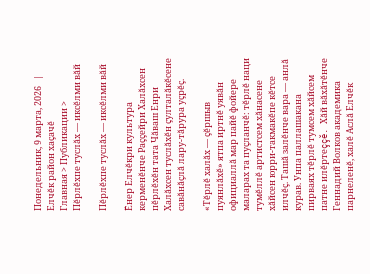Понедельник, 9 марта, 2026   |    Елчĕк район хаçачĕ
Главная > Публикации > Пĕрлĕхпе туслăх — иксĕлми вăй

Пĕрлĕхпе туслăх — иксĕлми вăй

Ĕнер Елчĕкри культура керменĕнче Раççейри Халăхсен пĕрлĕхĕн тата Чăваш Енри Халăхсен туслăхĕн çулталăкĕсене савăнăçлă лару-тăрура уçрĕç.

«Тĕрлĕ халăх — çĕршыв пуянлăхĕ» ятпа иртнĕ уявăн официаллă мар пайĕ фойере маларах та пуçланчĕ: тĕрлĕ наци тумĕллĕ артистсем хăнасене хăйсен юрри-такмакĕпе кĕтсе илчĕç. Ташă залĕнче вара — анлă курав. Унпа паллашакана пирваях тĕрлĕ тумсем хăйсем патне илĕртеççĕ. Хăй вăхăтĕнче Геннадий Волков академика парнеленĕ, халĕ Аслă Елчĕк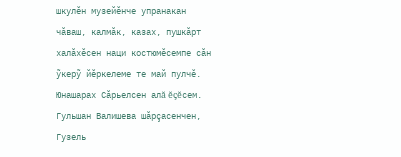шкулĕн музейĕнче упранакан чăваш, калмăк, казах, пушкăрт халăхĕсен наци костюмĕсемпе сăн ỹкерỹ йĕркелеме те май пулчĕ. Юнашарах Сăрьелсен алă ĕçĕсем. Гульшан Валишева шăрçасенчен, Гузель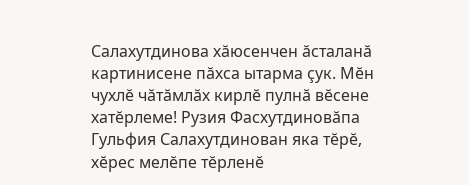Салахутдинова хăюсенчен ăсталанă картинисене пăхса ытарма çук. Мĕн чухлĕ чăтăмлăх кирлĕ пулнă вĕсене хатĕрлеме! Рузия Фасхутдиновăпа Гульфия Салахутдинован яка тĕрĕ, хĕрес мелĕпе тĕрленĕ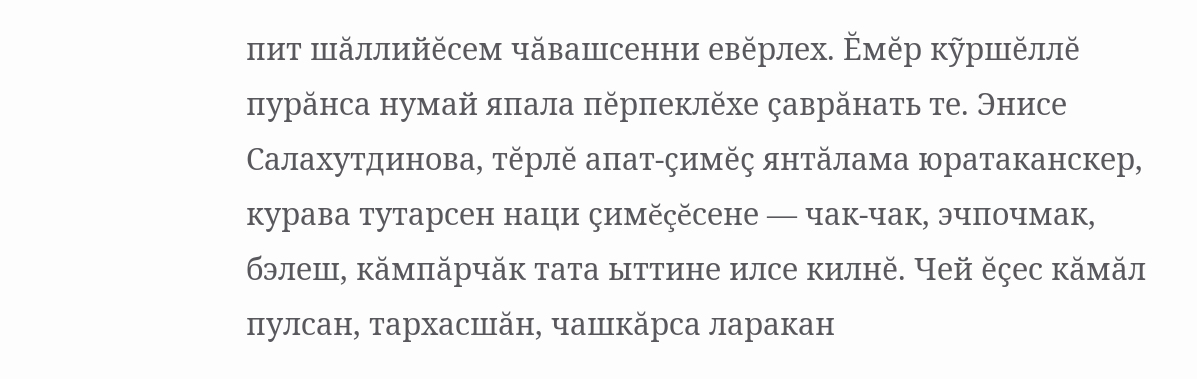пит шăллийĕсем чăвашсенни евĕрлех. Ĕмĕр кỹршĕллĕ пурăнса нумай япала пĕрпеклĕхе çаврăнать те. Энисе Салахутдинова, тĕрлĕ апат-çимĕç янтăлама юратаканскер, курава тутарсен наци çимĕçĕсене — чак-чак, эчпочмак, бэлеш, кăмпăрчăк тата ыттине илсе килнĕ. Чей ĕçес кăмăл пулсан, тархасшăн, чашкăрса ларакан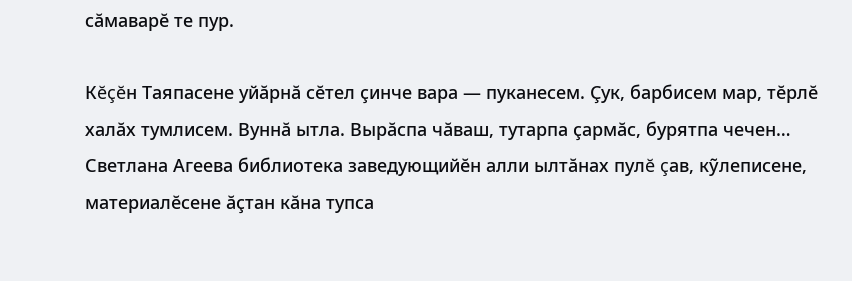сăмаварĕ те пур.

Кĕçĕн Таяпасене уйăрнă сĕтел çинче вара — пуканесем. Çук, барбисем мар, тĕрлĕ халăх тумлисем. Вуннă ытла. Вырăспа чăваш, тутарпа çармăс, бурятпа чечен… Светлана Агеева библиотека заведующийĕн алли ылтăнах пулĕ çав, кỹлеписене, материалĕсене ăçтан кăна тупса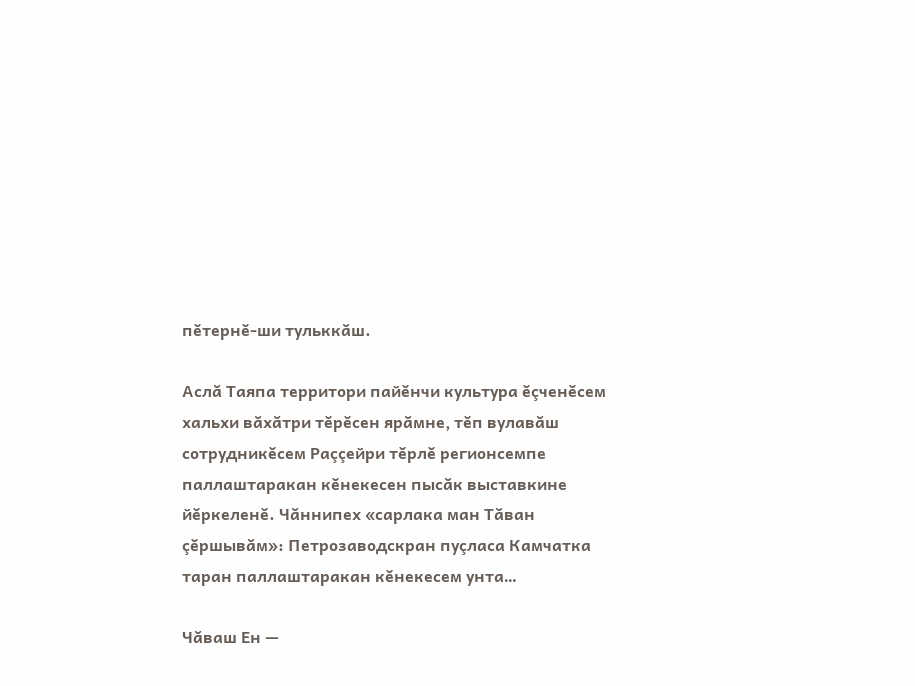пĕтернĕ-ши тульккăш.

Аслă Таяпа территори пайĕнчи культура ĕçченĕсем хальхи вăхăтри тĕрĕсен ярăмне, тĕп вулавăш сотрудникĕсем Раççейри тĕрлĕ регионсемпе паллаштаракан кĕнекесен пысăк выставкине йĕркеленĕ. Чăннипех «сарлака ман Тăван çĕршывăм»: Петрозаводскран пуçласа Камчатка таран паллаштаракан кĕнекесем унта…

Чăваш Ен —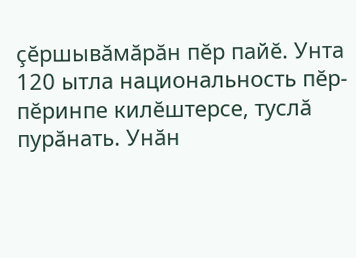çĕршывăмăрăн пĕр пайĕ. Унта 120 ытла национальность пĕр-пĕринпе килĕштерсе, туслă пурăнать. Унăн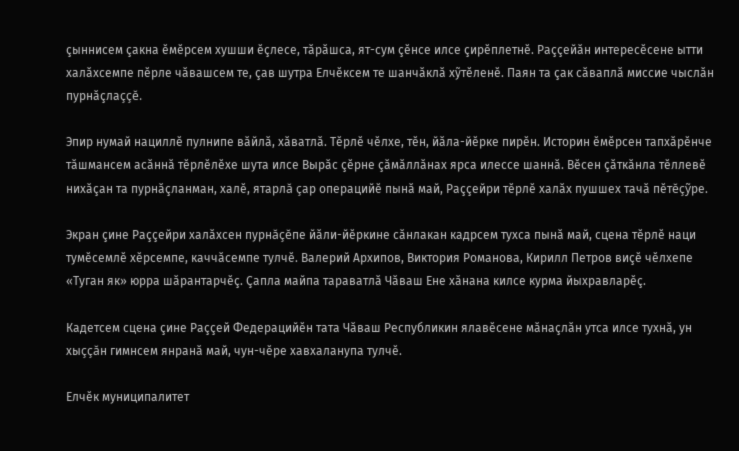çыннисем çакна ĕмĕрсем хушши ĕçлесе, тăрăшса, ят-сум çĕнсе илсе çирĕплетнĕ. Раççейăн интересĕсене ытти халăхсемпе пĕрле чăвашсем те, çав шутра Елчĕксем те шанчăклă хỹтĕленĕ. Паян та çак сăваплă миссие чыслăн пурнăçлаççĕ.

Эпир нумай нациллĕ пулнипе вăйлă, хăватлă. Тĕрлĕ чĕлхе, тĕн, йăла-йĕрке пирĕн. Историн ĕмĕрсен тапхăрĕнче тăшмансем асăннă тĕрлĕлĕхе шута илсе Вырăс çĕрне çăмăллăнах ярса илессе шаннă. Вĕсен çăткăнла тĕллевĕ нихăçан та пурнăçланман, халĕ, ятарлă çар операцийĕ пынă май, Раççейри тĕрлĕ халăх пушшех тачă пĕтĕçỹре.

Экран çине Раççейри халăхсен пурнăçĕпе йăли-йĕркине сăнлакан кадрсем тухса пынă май, сцена тĕрлĕ наци тумĕсемлĕ хĕрсемпе, каччăсемпе тулчĕ. Валерий Архипов, Виктория Романова, Кирилл Петров виçĕ чĕлхепе «Туган як» юрра шăрантарчĕç. Çапла майпа тараватлă Чăваш Ене хăнана килсе курма йыхравларĕç.

Кадетсем сцена çине Раççей Федерацийĕн тата Чăваш Республикин ялавĕсене мăнаçлăн утса илсе тухнă, ун хыççăн гимнсем янранă май, чун-чĕре хавхаланупа тулчĕ.

Елчĕк муниципалитет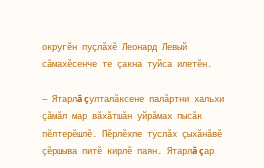округĕн пуçлăхĕ Леонард Левый сăмахĕсенче те çакна туйса илетĕн.

— Ятарлă çулталăксене палăртни хальхи çăмăл мар вăхăтшăн уйрăмах пысăк пĕлтерĕшлĕ. Пĕрлĕхпе туслăх çыхăнăвĕ çĕршыва питĕ кирлĕ паян. Ятарлă çар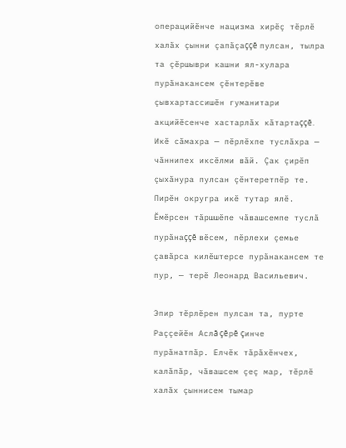операцийĕнче нацизма хирĕç тĕрлĕ халăх çынни çапăçаççĕ пулсан, тылра та çĕршыври кашни ял-хулара пурăнакансем çĕнтерĕве çывхартассишĕн гуманитари акцийĕсенче хастарлăх кăтартаççĕ. Икĕ сăмахра — пĕрлĕхпе туслăхра — чăннипех иксĕлми вăй. Çак çирĕп çыхăнура пулсан çĕнтеретпĕр те. Пирĕн округра икĕ тутар ялĕ. Ĕмĕрсен тăршшĕпе чăвашсемпе туслă пурăнаççĕ вĕсем, пĕрлехи çемье çавăрса килĕштерсе пурăнакансем те пур, — терĕ Леонард Васильевич.

Эпир тĕрлĕрен пулсан та, пурте Раççейĕн Аслă çĕрĕ çинче пурăнатпăр. Елчĕк тăрăхĕнчех, калăпăр, чăвашсем çеç мар, тĕрлĕ халăх çыннисем тымар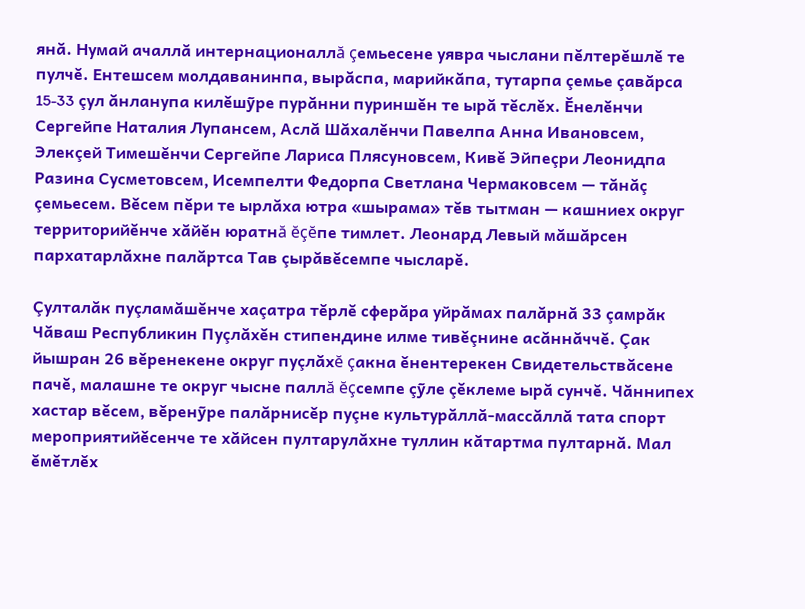янă. Нумай ачаллă интернационаллă çемьесене уявра чыслани пĕлтерĕшлĕ те пулчĕ. Ентешсем молдаванинпа, вырăспа, марийкăпа, тутарпа çемье çавăрса 15-33 çул ăнланупа килĕшỹре пурăнни пуриншĕн те ырă тĕслĕх. Ĕнелĕнчи Сергейпе Наталия Лупансем, Аслă Шăхалĕнчи Павелпа Анна Ивановсем, Элекçей Тимешĕнчи Сергейпе Лариса Плясуновсем, Кивĕ Эйпеçри Леонидпа Разина Сусметовсем, Исемпелти Федорпа Светлана Чермаковсем — тăнăç çемьесем. Вĕсем пĕри те ырлăха ютра «шырама» тĕв тытман — кашниех округ территорийĕнче хăйĕн юратнă ĕçĕпе тимлет. Леонард Левый мăшăрсен пархатарлăхне палăртса Тав çырăвĕсемпе чысларĕ.

Çулталăк пуçламăшĕнче хаçатра тĕрлĕ сферăра уйрăмах палăрнă 33 çамрăк Чăваш Республикин Пуçлăхĕн стипендине илме тивĕçнине асăннăччĕ. Çак йышран 26 вĕренекене округ пуçлăхĕ çакна ĕнентерекен Свидетельствăсене пачĕ, малашне те округ чысне паллă ĕçсемпе çỹле çĕклеме ырă сунчĕ. Чăннипех хастар вĕсем, вĕренỹре палăрнисĕр пуçне культурăллă-массăллă тата спорт мероприятийĕсенче те хăйсен пултарулăхне туллин кăтартма пултарнă. Мал ĕмĕтлĕх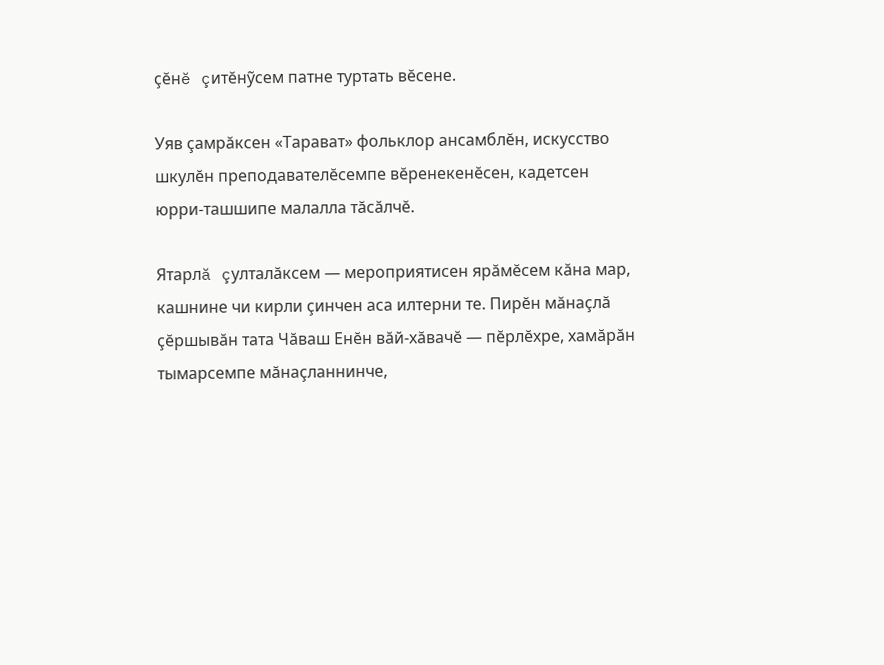çĕнĕ çитĕнỹсем патне туртать вĕсене.

Уяв çамрăксен «Тарават» фольклор ансамблĕн, искусство шкулĕн преподавателĕсемпе вĕренекенĕсен, кадетсен юрри-ташшипе малалла тăсăлчĕ.

Ятарлă çулталăксем — мероприятисен ярăмĕсем кăна мар, кашнине чи кирли çинчен аса илтерни те. Пирĕн мăнаçлă çĕршывăн тата Чăваш Енĕн вăй-хăвачĕ — пĕрлĕхре, хамăрăн тымарсемпе мăнаçланнинче,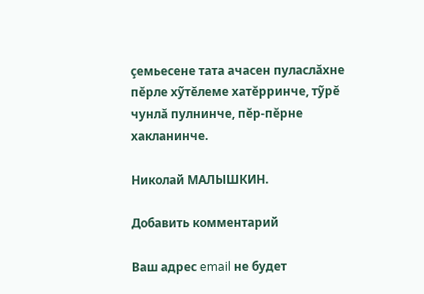çемьесене тата ачасен пуласлăхне пĕрле хỹтĕлеме хатĕрринче, тỹрĕ чунлă пулнинче, пĕр-пĕрне хакланинче.

Николай МАЛЫШКИН.

Добавить комментарий

Ваш адрес email не будет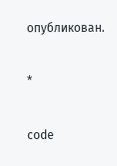опубликован.

*

code